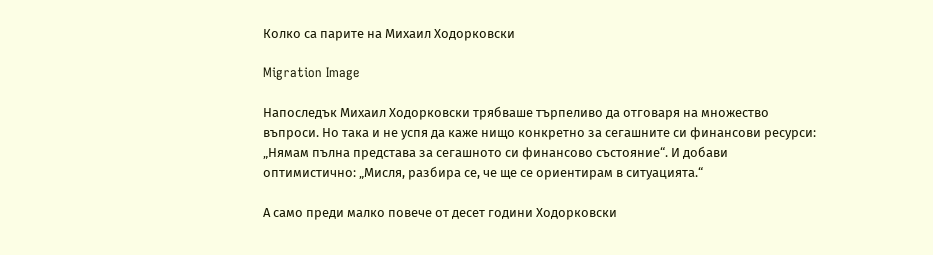Колко са парите на Михаил Ходорковски

Migration Image

Напоследък Михаил Ходорковски трябваше търпеливо да отговаря на множество въпроси. Но така и не успя да каже нищо конкретно за сегашните си финансови ресурси: „Нямам пълна представа за сегашното си финансово състояние“. И добави оптимистично: „Мисля, разбира се, че ще се ориентирам в ситуацията.“

А само преди малко повече от десет години Ходорковски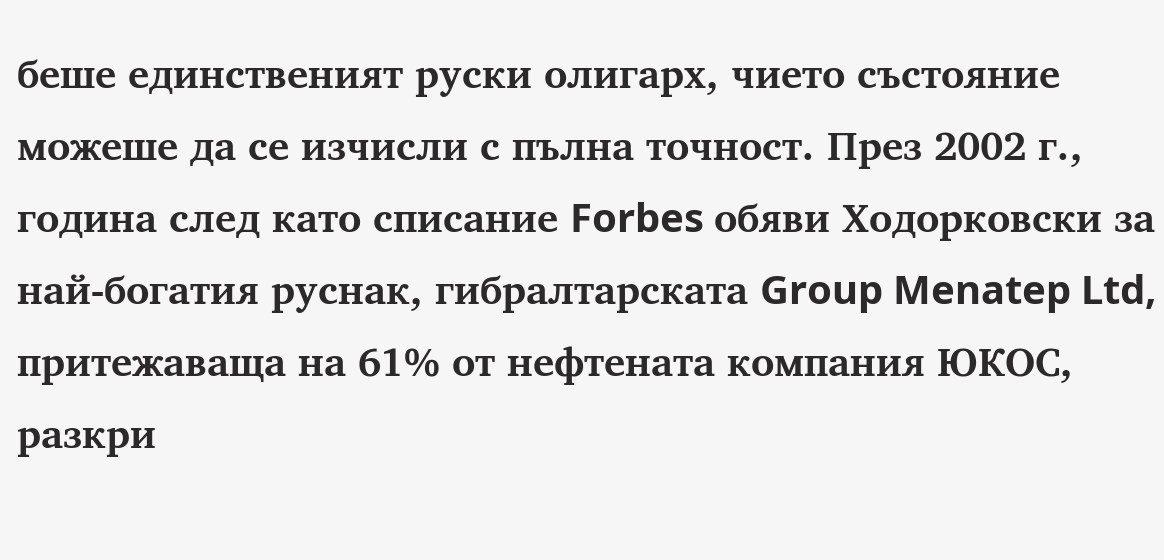беше единственият руски олигарх, чието състояние можеше да се изчисли с пълна точност. През 2002 г., година след като списание Forbes обяви Ходорковски за най-богатия руснак, гибралтарската Group Menatep Ltd, притежаваща на 61% от нефтената компания ЮКОС, разкри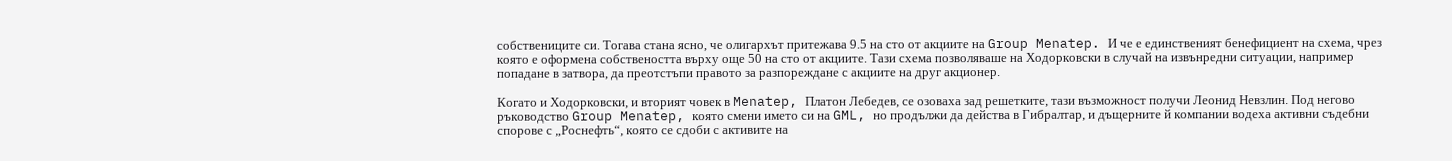собствениците си. Тогава стана ясно, че олигархът притежава 9.5 на сто от акциите на Group Menatep. И че е единственият бенефициент на схема, чрез която е оформена собствеността върху още 50 на сто от акциите. Тази схема позволяваше на Ходорковски в случай на извънредни ситуации, например попадане в затвора, да преотстъпи правото за разпореждане с акциите на друг акционер.

Когато и Ходорковски, и вторият човек в Menatep, Платон Лебедев, се озоваха зад решетките, тази възможност получи Леонид Невзлин. Под негово ръководство Group Menatep, която смени името си на GML, но продължи да действа в Гибралтар, и дъщерните й компании водеха активни съдебни спорове с „Роснефть“, която се сдоби с активите на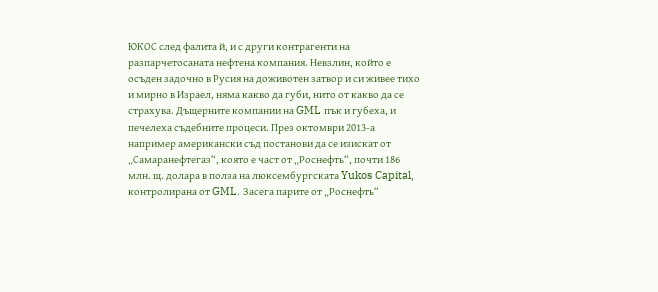ЮКОС след фалита й, и с други контрагенти на разпарчетосаната нефтена компания. Невзлин, който е осъден задочно в Русия на доживотен затвор и си живее тихо и мирно в Израел, няма какво да губи, нито от какво да се страхува. Дъщерните компании на GML пък и губеха, и печелеха съдебните процеси. През октомври 2013-а например американски съд постанови да се изискат от „Самаранефтегаз“, която е част от „Роснефть“, почти 186 млн. щ. долара в полза на люксембургската Yukos Capital, контролирана от GML. Засега парите от „Роснефть“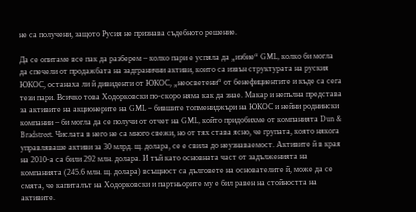не са получени, защото Русия не признава съдебното решение.

Да се опитаме все пак да разберем – колко пари е успяла да „избие“ GML, колко би могла да спечели от продажбата на задгранични активи, които са извън структурата на руския ЮКОС, останаха ли й дивиденти от ЮКОС, „неосветени“ от бенефициентите и къде са сега тези пари. Всичко това Ходорковски по-скоро няма как да знае. Макар и непълна представа за активите на акционерите на GML – бившите топмениджъри на ЮКОС и нейни роднински компании – би могла да се получи от отчет на GML, който придобихме от компанията Dun & Bradstreet. Числата в него не са много свежи, но от тях става ясно, че групата, която някога управляваше активи за 30 млрд. щ. долара, се е свила до неузнаваемост. Активите й в края на 2010-а са били 292 млн. долара. И тъй като основната част от задълженията на компанията (245.6 млн. щ. долара) всъщност са дълговете на основателите й, може да се смята, че капиталът на Ходорковски и партньорите му е бил равен на стойността на активите.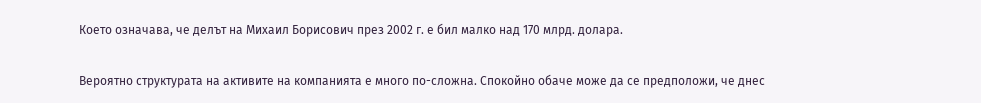Което означава, че делът на Михаил Борисович през 2002 г. е бил малко над 170 млрд. долара.

Вероятно структурата на активите на компанията е много по-сложна. Спокойно обаче може да се предположи, че днес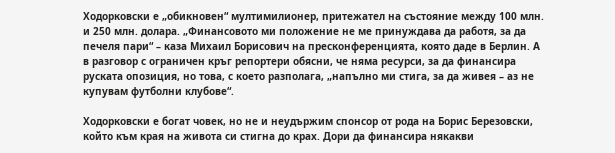Ходорковски е „обикновен“ мултимилионер, притежател на състояние между 100 млн. и 250 млн. долара. „Финансовото ми положение не ме принуждава да работя, за да печеля пари“ – каза Михаил Борисович на пресконференцията, която даде в Берлин. А в разговор с ограничен кръг репортери обясни, че няма ресурси, за да финансира руската опозиция, но това, с което разполага, „напълно ми стига, за да живея – аз не купувам футболни клубове“.

Ходорковски е богат човек, но не и неудържим спонсор от рода на Борис Березовски, който към края на живота си стигна до крах. Дори да финансира някакви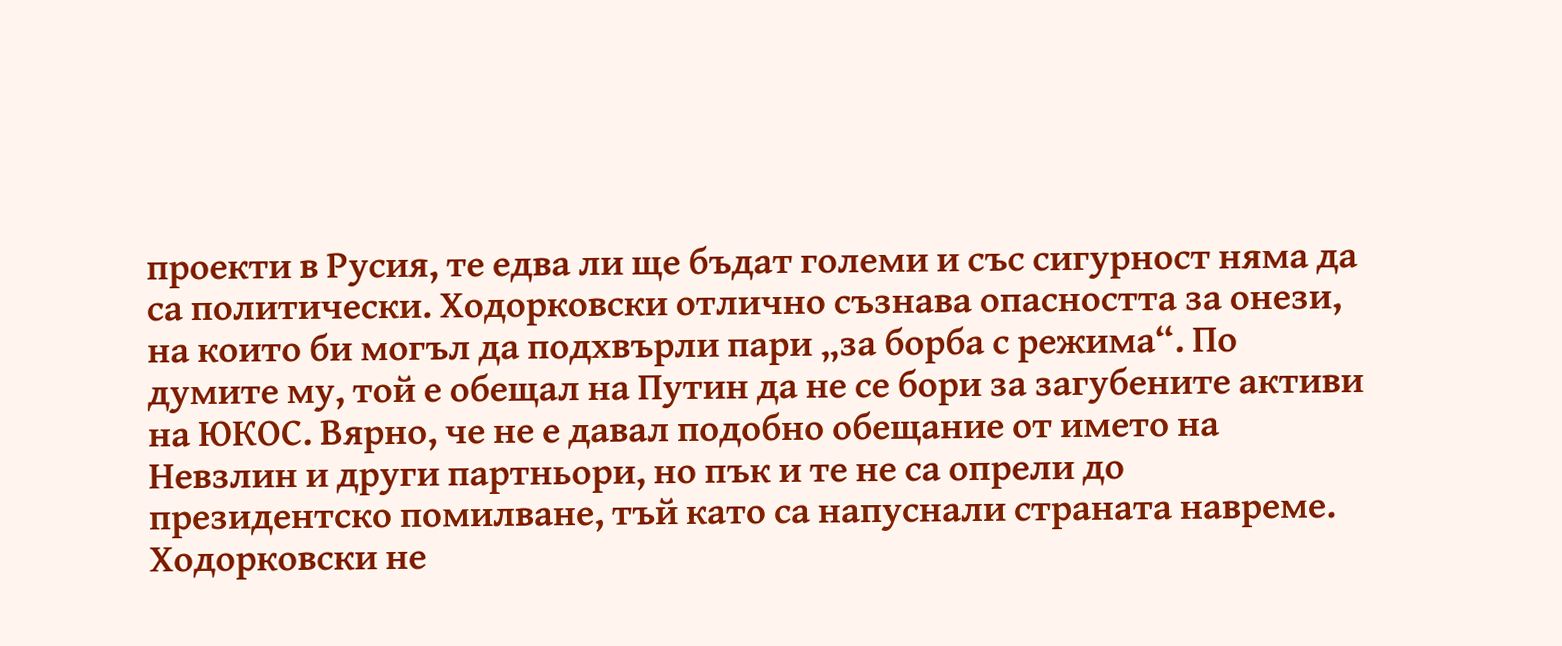проекти в Русия, те едва ли ще бъдат големи и със сигурност няма да са политически. Ходорковски отлично съзнава опасността за онези, на които би могъл да подхвърли пари „за борба с режима“. По думите му, той е обещал на Путин да не се бори за загубените активи на ЮКОС. Вярно, че не е давал подобно обещание от името на Невзлин и други партньори, но пък и те не са опрели до президентско помилване, тъй като са напуснали страната навреме. Ходорковски не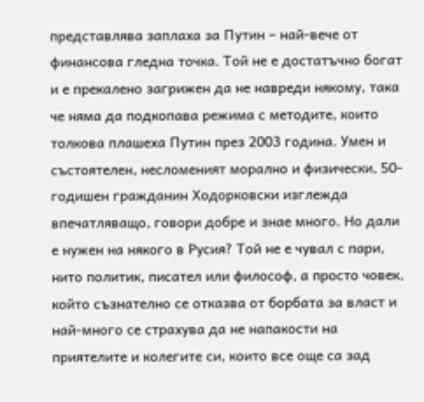представлява заплаха за Путин – най-вече от финансова гледна точка. Той не е достатъчно богат и е прекалено загрижен да не навреди някому, така че няма да подкопава режима с методите, които толкова плашеха Путин през 2003 година. Умен и състоятелен, несломеният морално и физически, 50-годишен гражданин Ходорковски изглежда впечатляващо, говори добре и знае много. Но дали е нужен на някого в Русия? Той не е чувал с пари, нито политик, писател или философ, а просто човек, който съзнателно се отказва от борбата за власт и най-много се страхува да не напакости на приятелите и колегите си, които все още са зад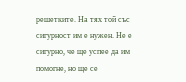решетките. На тях той със сигурност им е нужен. Не е сигурно, че ще успее да им помогне, но ще се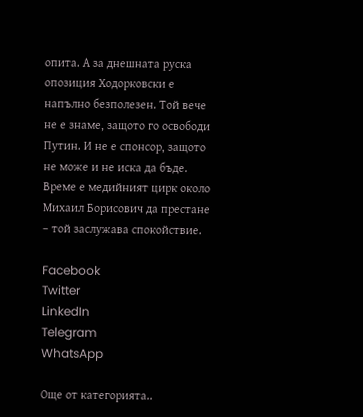опита. А за днешната руска опозиция Ходорковски е напълно безполезен. Той вече не е знаме, защото го освободи Путин. И не е спонсор, защото не може и не иска да бъде. Време е медийният цирк около Михаил Борисович да престане – той заслужава спокойствие.

Facebook
Twitter
LinkedIn
Telegram
WhatsApp

Още от категорията..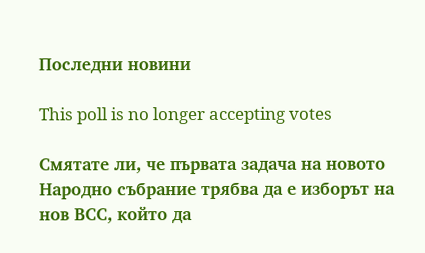Последни новини

This poll is no longer accepting votes

Смятате ли, че първата задача на новото Народно събрание трябва да е изборът на нов ВСС, който да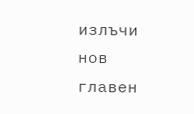излъчи нов главен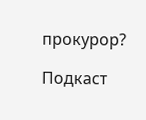прокурор?

Подкаст